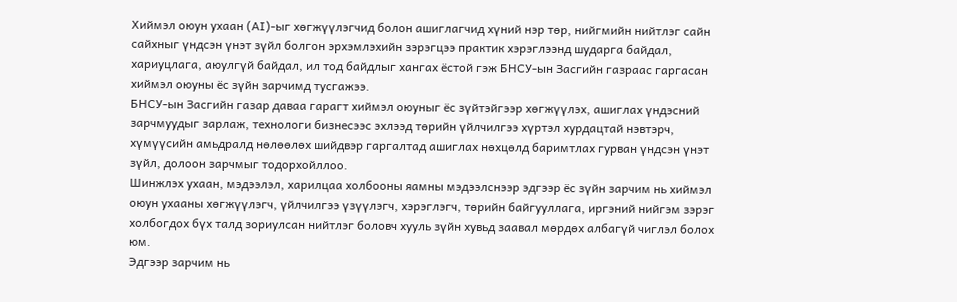Хиймэл оюун ухаан (AI)-ыг хөгжүүлэгчид болон ашиглагчид хүний нэр төр, нийгмийн нийтлэг сайн сайхныг үндсэн үнэт зүйл болгон эрхэмлэхийн зэрэгцээ практик хэрэглээнд шударга байдал, хариуцлага, аюулгүй байдал, ил тод байдлыг хангах ёстой гэж БНСУ-ын Засгийн газраас гаргасан хиймэл оюуны ёс зүйн зарчимд тусгажээ.
БНСУ-ын Засгийн газар даваа гарагт хиймэл оюуныг ёс зүйтэйгээр хөгжүүлэх, ашиглах үндэсний зарчмуудыг зарлаж, технологи бизнесээс эхлээд төрийн үйлчилгээ хүртэл хурдацтай нэвтэрч, хүмүүсийн амьдралд нөлөөлөх шийдвэр гаргалтад ашиглах нөхцөлд баримтлах гурван үндсэн үнэт зүйл, долоон зарчмыг тодорхойллоо.
Шинжлэх ухаан, мэдээлэл, харилцаа холбооны яамны мэдээлснээр эдгээр ёс зүйн зарчим нь хиймэл оюун ухааны хөгжүүлэгч, үйлчилгээ үзүүлэгч, хэрэглэгч, төрийн байгууллага, иргэний нийгэм зэрэг холбогдох бүх талд зориулсан нийтлэг боловч хууль зүйн хувьд заавал мөрдөх албагүй чиглэл болох юм.
Эдгээр зарчим нь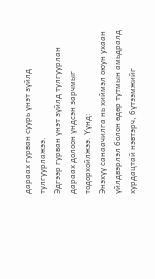дараах гурван суурь үнэт зүйлд тулгуурлажээ.
Эдгээр гурван үнэт зүйлд тулгуурлан дараах долоон үндсэн зарчмыг тодорхойлжээ. Үүнд:
Энэхүү санаачилга нь хиймэл оюун ухаан үйлдвэрлэл болон өдөр тутмын амьдралд хурдацтай нэвтэрч, бүтээмжийг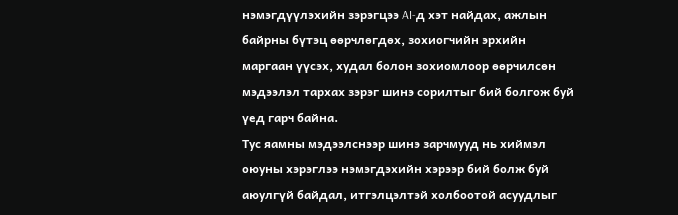нэмэгдүүлэхийн зэрэгцээ AI-д хэт найдах, ажлын байрны бүтэц өөрчлөгдөх, зохиогчийн эрхийн маргаан үүсэх, худал болон зохиомлоор өөрчилсөн мэдээлэл тархах зэрэг шинэ сорилтыг бий болгож буй үед гарч байна.
Тус яамны мэдээлснээр шинэ зарчмууд нь хиймэл оюуны хэрэглээ нэмэгдэхийн хэрээр бий болж буй аюулгүй байдал, итгэлцэлтэй холбоотой асуудлыг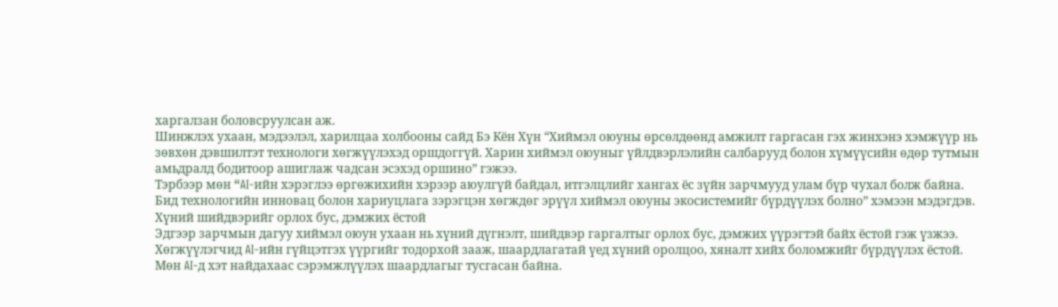харгалзан боловсруулсан аж.
Шинжлэх ухаан, мэдээлэл, харилцаа холбооны сайд Бэ Кён Хүн “Хиймэл оюуны өрсөлдөөнд амжилт гаргасан гэх жинхэнэ хэмжүүр нь зөвхөн дэвшилтэт технологи хөгжүүлэхэд оршдоггүй. Харин хиймэл оюуныг үйлдвэрлэлийн салбарууд болон хүмүүсийн өдөр тутмын амьдралд бодитоор ашиглаж чадсан эсэхэд оршино” гэжээ.
Тэрбээр мөн “AI-ийн хэрэглээ өргөжихийн хэрээр аюулгүй байдал, итгэлцлийг хангах ёс зүйн зарчмууд улам бүр чухал болж байна. Бид технологийн инновац болон хариуцлага зэрэгцэн хөгждөг эрүүл хиймэл оюуны экосистемийг бүрдүүлэх болно” хэмээн мэдэгдэв.
Хүний шийдвэрийг орлох бус, дэмжих ёстой
Эдгээр зарчмын дагуу хиймэл оюун ухаан нь хүний дүгнэлт, шийдвэр гаргалтыг орлох бус, дэмжих үүрэгтэй байх ёстой гэж үзжээ.
Хөгжүүлэгчид AI-ийн гүйцэтгэх үүргийг тодорхой зааж, шаардлагатай үед хүний оролцоо, хяналт хийх боломжийг бүрдүүлэх ёстой. Мөн AI-д хэт найдахаас сэрэмжлүүлэх шаардлагыг тусгасан байна.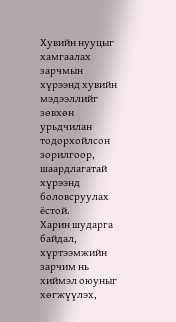Хувийн нууцыг хамгаалах зарчмын хүрээнд хувийн мэдээллийг зөвхөн урьдчилан тодорхойлсон зорилгоор, шаардлагатай хүрээнд боловсруулах ёстой.
Харин шударга байдал, хүртээмжийн зарчим нь хиймэл оюуныг хөгжүүлэх,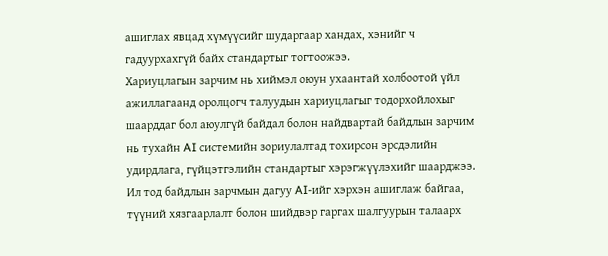ашиглах явцад хүмүүсийг шударгаар хандах, хэнийг ч гадуурхахгүй байх стандартыг тогтоожээ.
Хариуцлагын зарчим нь хиймэл оюун ухаантай холбоотой үйл ажиллагаанд оролцогч талуудын хариуцлагыг тодорхойлохыг шаарддаг бол аюулгүй байдал болон найдвартай байдлын зарчим нь тухайн AI системийн зориулалтад тохирсон эрсдэлийн удирдлага, гүйцэтгэлийн стандартыг хэрэгжүүлэхийг шаарджээ.
Ил тод байдлын зарчмын дагуу AI-ийг хэрхэн ашиглаж байгаа, түүний хязгаарлалт болон шийдвэр гаргах шалгуурын талаарх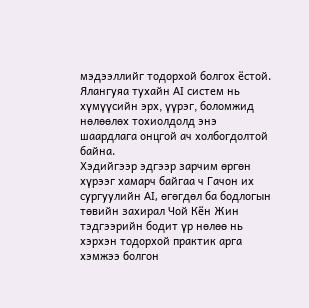мэдээллийг тодорхой болгох ёстой. Ялангуяа тухайн AI систем нь хүмүүсийн эрх, үүрэг, боломжид нөлөөлөх тохиолдолд энэ шаардлага онцгой ач холбогдолтой байна.
Хэдийгээр эдгээр зарчим өргөн хүрээг хамарч байгаа ч Гачон их сургуулийн AI, өгөгдөл ба бодлогын төвийн захирал Чой Кён Жин тэдгээрийн бодит үр нөлөө нь хэрхэн тодорхой практик арга хэмжээ болгон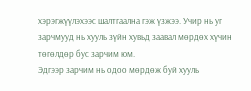хэрэгжүүлэхээс шалтгаална гэж үзжээ. Учир нь уг зарчмууд нь хууль зүйн хувьд заавал мөрдөх хүчин төгөлдөр бус зарчим юм.
Эдгээр зарчим нь одоо мөрдөж буй хууль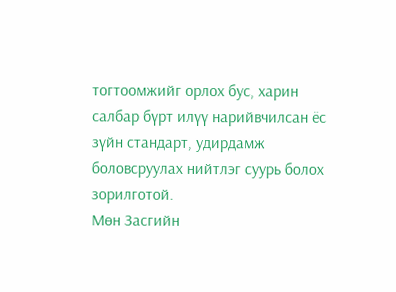тогтоомжийг орлох бус, харин салбар бүрт илүү нарийвчилсан ёс зүйн стандарт, удирдамж боловсруулах нийтлэг суурь болох зорилготой.
Мөн Засгийн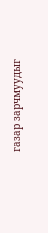газар зарчмуудыг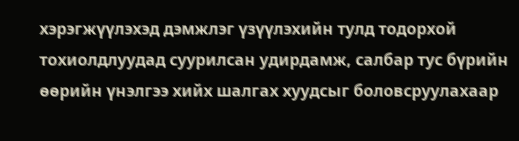хэрэгжүүлэхэд дэмжлэг үзүүлэхийн тулд тодорхой тохиолдлуудад суурилсан удирдамж, салбар тус бүрийн өөрийн үнэлгээ хийх шалгах хуудсыг боловсруулахаар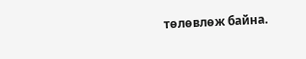төлөвлөж байна.